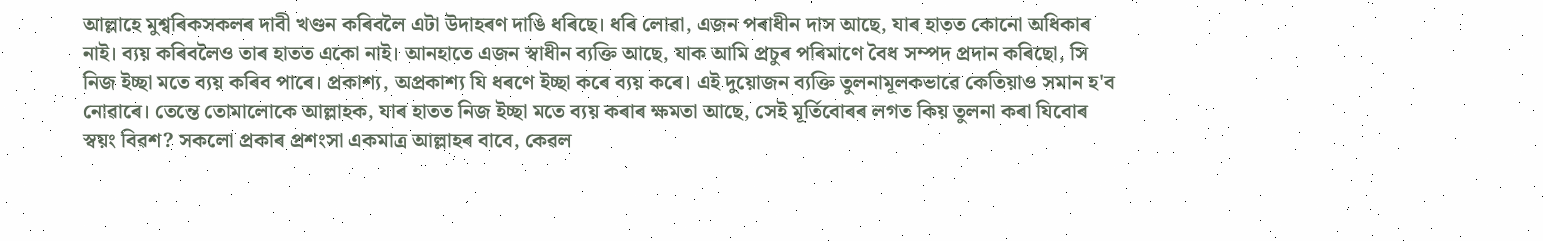আল্লাহে মুশ্বৰিকসকলৰ দাবী খণ্ডন কৰিবলৈ এটা উদাহৰণ দাঙি ধৰিছে। ধৰি লোৱা, এজন পৰাধীন দাস আছে, যাৰ হাতত কোনো অধিকাৰ নাই। ব্যয় কৰিবলৈও তাৰ হাতত একো নাই। আনহাতে এজন স্বাধীন ব্যক্তি আছে, যাক আমি প্ৰচুৰ পৰিমাণে বৈধ সম্পদ প্ৰদান কৰিছো, সি নিজ ইচ্ছা মতে ব্যয় কৰিব পাৰে। প্ৰকাশ্য, অপ্ৰকাশ্য যি ধৰণে ইচ্ছা কৰে ব্যয় কৰে। এই দুয়োজন ব্যক্তি তুলনামূলকভাৱে কেতিয়াও সমান হ'ব নোৱাৰে। তেন্তে তোমালোকে আল্লাহক, যাৰ হাতত নিজ ইচ্ছা মতে ব্যয় কৰাৰ ক্ষমতা আছে, সেই মূৰ্তিবোৰৰ লগত কিয় তুলনা কৰা যিবোৰ স্বয়ং বিৱশ? সকলো প্ৰকাৰ প্ৰশংসা একমাত্ৰ আল্লাহৰ বাবে, কেৱল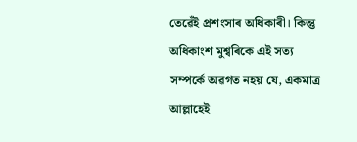তেৱেঁই প্ৰশংসাৰ অধিকাৰী। কিন্তু অধিকাংশ মুশ্বৰিকে এই সত্য সম্পৰ্কে অৱগত নহয় যে, একমাত্ৰ আল্লাহেই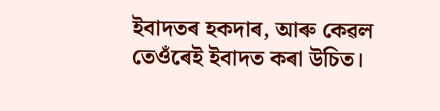ইবাদতৰ হকদাৰ, আৰু কেৱল তেওঁৰেই ইবাদত কৰা উচিত।